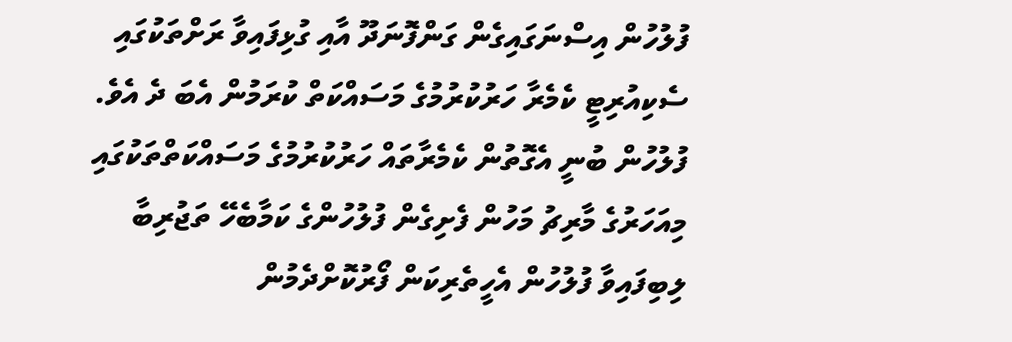ފުލުހުން އިސްނަގައިގެން ގަންފޮނަދޫ އާއި ގުޅިފައިވާ ރަށްތަކުގައި ސެކިއުރިޓީ ކެމެރާ ހަރުކުރުމުގެ މަސައްކަތް ކުރަމުން އެބަ ދެ އެވެ.
ފުލުހުން ބުނީ އެގޮތުން ކެމެރާތައް ހަރުކުރުމުގެ މަސައްކަތްތަކުގައި މިއަހަރުގެ މާރިޗު މަހުން ފެށިގެން ފުލުހުންގެ ކަމާބެހޭ ތަޖުރިބާ ލިބިފައިވާ ފުލުހުން އެހީތެރިކަން ފޯރުކޮށްދެމުން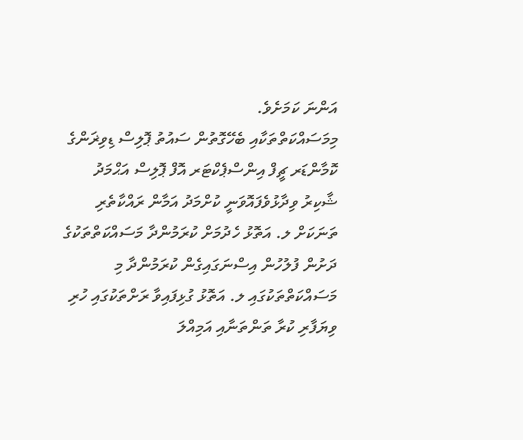އަންނަ ކަމަށެވެ.
މިމަސައްކަތްތަކާއި ބެހޭގޮތުން ސައުތު ޕޮލިސް ޑިވިޜަންގެ ކޮމާންޑަރ ޗީފް އިންސްޕެކްޓަރ އޮފް ޕޮލިސް އަޙްމަދު ޝާކިރު ވިދާޅުވެފައޮވަނީ ކުށްމަދު އަމާން ރައްކާތެރި ތަނަކަށް ލ. އަތޮޅު ހެދުމަށް ކުރަމުންދާ މަސައްކަތްތަކުގެ ދަށުން ފުލުހުން އިސްނަގައިގެން ކުރަމުންދާ މި މަސައްކަތްތަކުގައި ލ. އަތޮޅު ގުޅިފައިވާ ރަށްތަކުގައި ހުރި ވިޔަފާރި ކުރާ ތަންތަނާއި އަމިއްލަ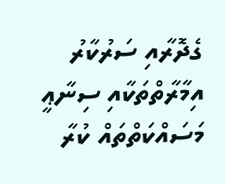ގެދޮރާއި ސަރުކާރު އިމާރާތްތަކާއި ސިނާޢީ މަސައްކަތްތައް ކުރާ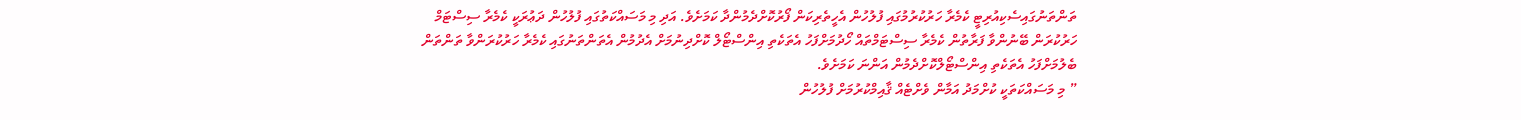ތަންތަނުގައިސެކިއުރިޓީ ކެމެރާ ހަރުކުރުމުގައި ފުލުހުން އެހީތެރިކަން ފޯރުކޮށްދެމުންދާ ކަމަށެވެ. އަދި މި މަސައްކަތުގައި ފުލުހުން ދަޢުރަކީ ކެމެރާ ސިސްޓަމް ހަރުކުރަން ބޭނުންވާ ފަރާތުން ކެމެރާ ސިސްޓަމްތައް ހޯދުމަށްފަހު އެތަކެތި އިންސްޓޯލް ކޮށްދިނުމަށް އެދުމުން އެތަންތަނުގައި ކެމެރާ ހަރުކުރަންވާ ތަންތަން ބެލުމަށްފަހު އެތަކެތި އިންސްޓޯލްކޮށްދެމުން އަންނަ ކަމަށެވެ.
” މި މަސައްކަތަކީ ކުށްމަދު އަމާން ވެށްޓެއް ޤާއިމްކުރުމަށް ފުލުހުން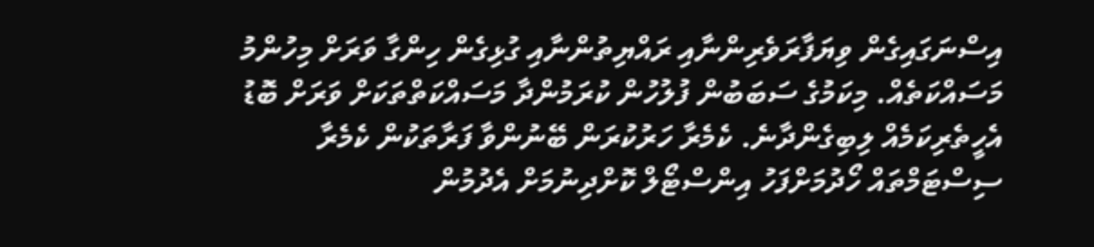އިސްނަގައިގެން ވިޔަފާރަވެރިންނާއި ރައްޔިތުންނާއި ގުޅިގެން ހިންގާ ވަރަށް މިހުންމު މަސައްކަތެއް. މިކަމުގެ ސަބަބުން ފުލުހުން ކުރަމުންދާ މަސައްކަތްތަކަށް ވަރަށް ބޮޑު އެހީތެރިކަމެއް ލިބިގެންދާނެ. ކެމެރާ ހަރުކުރަން ބޭނުންވާ ފަރާތަކުން ކެމެރާ ސިސްޓަމްތައް ހޯދުމަށްފަހު އިންސްޓޯލް ކޮށްދިނުމަށް އެދުމުން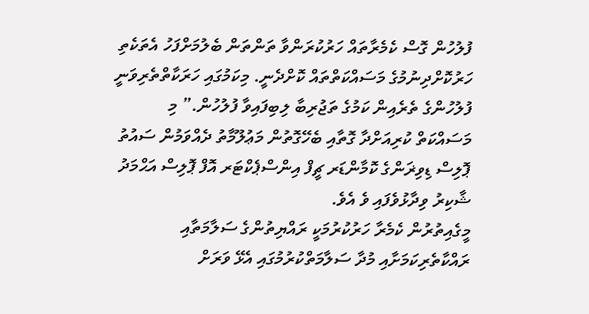ފުލުހުން ގޮސް ކެމެރާތައް ހަރުކުރަންވާ ތަންތަން ބެލުމަށްފަހު އެތަކެތި ހަރުކޮށްދިނުމުގެ މަސައްކަތްތައް ކޮށްދެނީ. މިކަމުގައި ހަރަކާތްތެރިވަނީ ފުލުހުންގެ ތެރެއިން ކަމުގެ ތަޖުރިބާ ލިބިފައިވާ ފުލުހުން.” މި މަސައްކަތް ކުރިއަށްދާ ގޮތާއި ބެހޭގޮތުން މަޢުލޫމާތު ދެއްވަމުން ސައުތު ޕޮލިސް ޑިވިޜަންގެ ކޮމާންޑަރ ޗީފް އިންސްޕެކްޓަރ އޮފް ޕޮލިސް އަޙްމަދު ޝާކިރު ވިދާޅުވެފައި ވެ އެވެ.
މީގެއިތުރުން ކެމެރާ ހަރުކުރުމަކީ ރައްޔިތުންގެ ސަލާމަތާއި ރައްކާތެރިކަމަށާއި މުދާ ސަލާމަތްކުރުމުގައި އެޅޭ ވަރަށް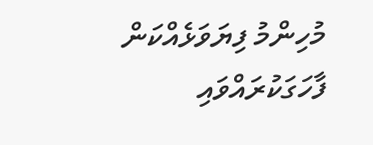މުހިންމު ފިޔަވަޅެއްކަން ފާހަގަކުރައްވައި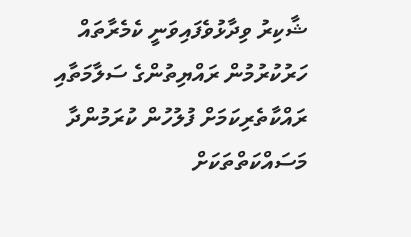ޝާކިރު ވިދާޅުވެފައިވަނީ ކެމެރާތައް ހަރުކުރުމުން ރައްޔިތުންގެ ސަލާމަތާއި ރައްކާތެރިކަމަށް ފުލުހުން ކުރަމުންދާ މަސައްކަތްތަކަށް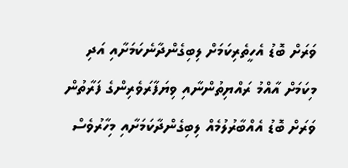ވަރަށް ބޮޑު އެހީތެރިކަމަށް ލިބިގެންދާނެކަމަށާއި އަދި މިކަމަށް އާއްމު ރައްޔިތުންނާއި ވިޔަފާރަވެރިންގެ ފަރާތުން ވަރަށް ބޮޑު އެއްބާރުލުމެއް ލިބިގެންދާކަމަށާއި މިހާރުވެސް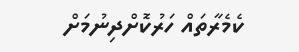ކެމެރާތައް ހަރުކޮށްދިނުމަށް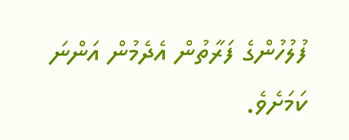ފުލުހުންގެ ފަރާތުން އެދެމުން އަންނަ ކަމަށެވެ.